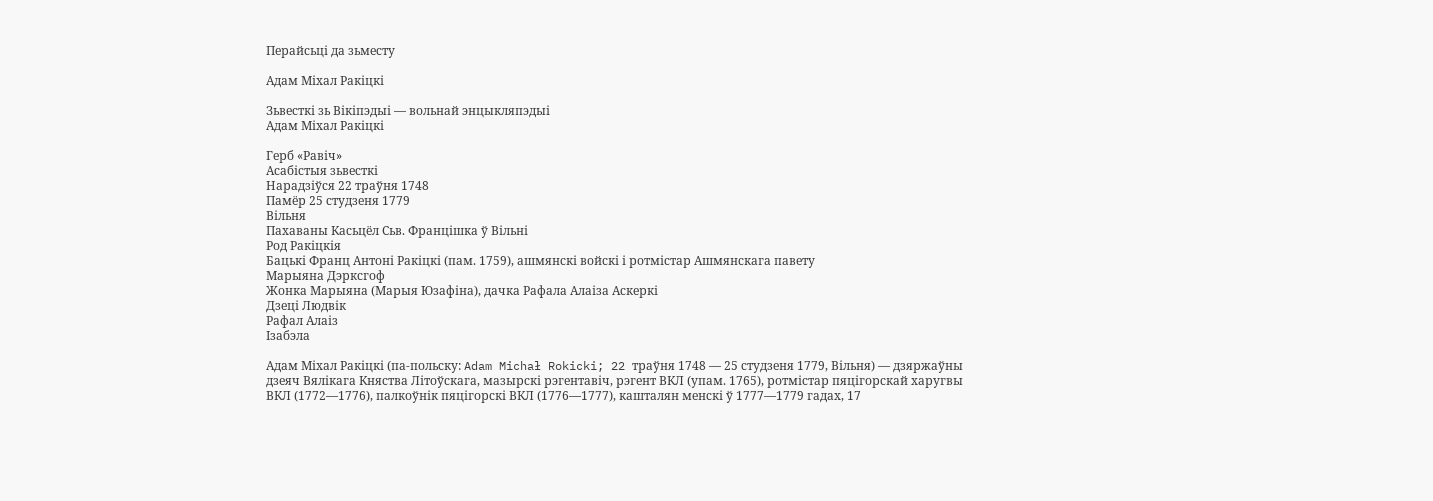Перайсьці да зьместу

Адам Міхал Ракіцкі

Зьвесткі зь Вікіпэдыі — вольнай энцыкляпэдыі
Адам Міхал Ракіцкі

Герб «Равіч»
Асабістыя зьвесткі
Нарадзіўся 22 траўня 1748
Памёр 25 студзеня 1779
Вільня
Пахаваны Касьцёл Сьв. Францішка ў Вільні
Род Ракіцкія
Бацькі Франц Антоні Ракіцкі (пам. 1759), ашмянскі войскі і ротмістар Ашмянскага павету
Марыяна Дэрксгоф
Жонка Марыяна (Марыя Юзафіна), дачка Рафала Алаіза Аскеркі
Дзеці Людвік
Рафал Алаіз
Ізабэла

Адам Міхал Ракіцкі (па-польску: Adam Michał Rokicki; 22 траўня 1748 — 25 студзеня 1779, Вільня) — дзяржаўны дзеяч Вялікага Княства Літоўскага, мазырскі рэгентавіч, рэгент ВКЛ (упам. 1765), ротмістар пяцігорскай харугвы ВКЛ (1772—1776), палкоўнік пяцігорскі ВКЛ (1776—1777), кашталян менскі ў 1777—1779 гадах, 17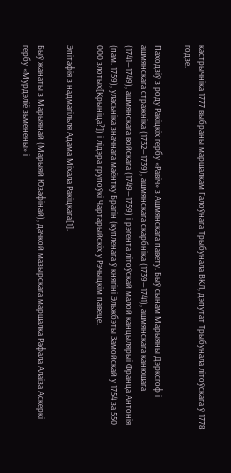кастрычніка 1777 выбраны маршалкам Галоўнага Трыбунала ВКЛ, дэпутат Трыбунала літоўскага ў 1778 годзе.

Паходзіў з роду Ракіцкіх гербу «Равіч» з Ашмянскага павету. Быў сынам Марыяны Дэрксгоф і ашмянскага стражніка (1732—1739), ашмянскага скарбніка (1739—1741), ашмянскага канюшага (1741—1749), ашмянскага войскага (1749—1759) і рэгента літоўскай малой канцылярыі Франца Антонія (пам. 1759), уласьніка значнага маёнтку Брагін (купленага ў княгіні Эльжбэты Замойскай у 1754 за 550 000 злотых[Крыніца?]) і лідэра групоўкі Чартарыйскіх у Рэчыцкім павеце.

Эпітафія з надмагільля Адама Міхала Ракіцкага[1].

Быў жанаты з Марыянай (Марыяй Юзафінай), дачкой мазырскага маршалка Рафала Алаіза Аскеркі гербу «Мурдэліё зьменены» і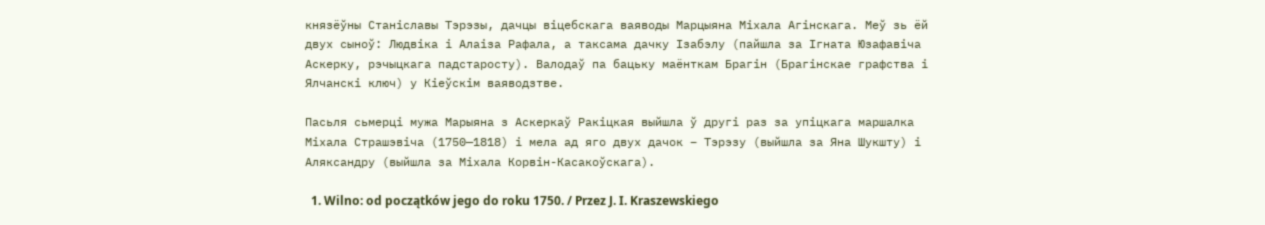князёўны Станіславы Тэрэзы, дачцы віцебскага ваяводы Марцыяна Міхала Агінскага. Меў зь ёй двух сыноў: Людвіка і Алаіза Рафала, а таксама дачку Ізабэлу (пайшла за Ігната Юзафавіча Аскерку, рэчыцкага падстаросту). Валодаў па бацьку маёнткам Брагін (Брагінскае графства і Ялчанскі ключ) у Кіеўскім ваяводзтве.

Пасьля сьмерці мужа Марыяна з Аскеркаў Ракіцкая выйшла ў другі раз за упіцкага маршалка Міхала Страшэвіча (1750—1818) і мела ад яго двух дачок – Тэрэзу (выйшла за Яна Шукшту) і Аляксандру (выйшла за Міхала Корвін-Касакоўскага).

  1. Wilno: od początków jego do roku 1750. / Przez J. I. Kraszewskiego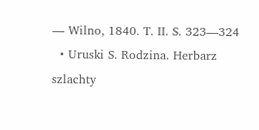— Wilno, 1840. T. II. S. 323—324
  • Uruski S. Rodzina. Herbarz szlachty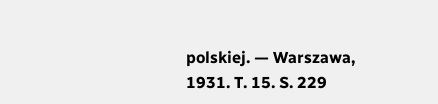polskiej. — Warszawa, 1931. T. 15. S. 229